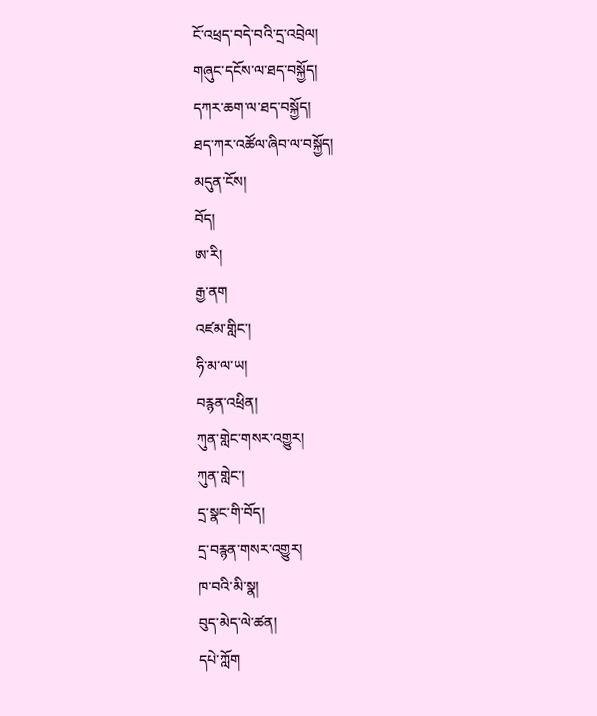ངོ་འཕྲད་བདེ་བའི་དྲ་འབྲེལ།
གཞུང་དངོས་ལ་ཐད་བསྐྱོད།
དཀར་ཆག་ལ་ཐད་བསྐྱོད།
ཐད་ཀར་འཚོལ་ཞིབ་ལ་བསྐྱོད།
མདུན་ངོས།
བོད།
ཨ་རི།
རྒྱ་ནག
འཛམ་གླིང་།
ཧི་མ་ལ་ཡ།
བརྙན་འཕྲིན།
ཀུན་གླེང་གསར་འགྱུར།
ཀུན་གླེང་།
དྲ་སྣང་གི་བོད།
དྲ་བརྙན་གསར་འགྱུར།
ཁ་བའི་མི་སྣ།
བུད་མེད་ལེ་ཚན།
དཔེ་ཀློག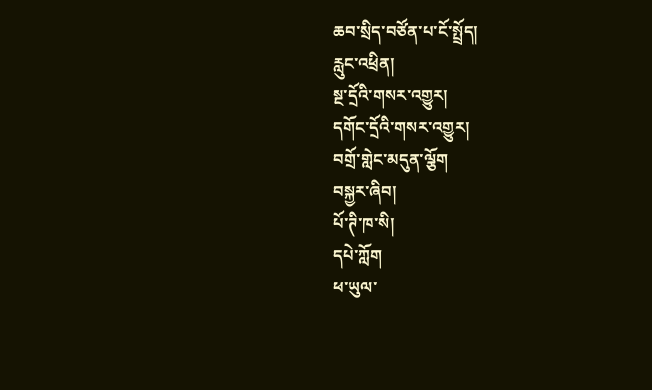ཆབ་སྲིད་བཙོན་པ་ངོ་སྤྲོད།
རླུང་འཕྲིན།
སྔ་དྲོའི་གསར་འགྱུར།
དགོང་དྲོའི་གསར་འགྱུར།
བགྲོ་གླེང་མདུན་ལྕོག
བསྐྱར་ཞིབ།
པོ་ཊི་ཁ་སི།
དཔེ་ཀློག
ཕ་ཡུལ་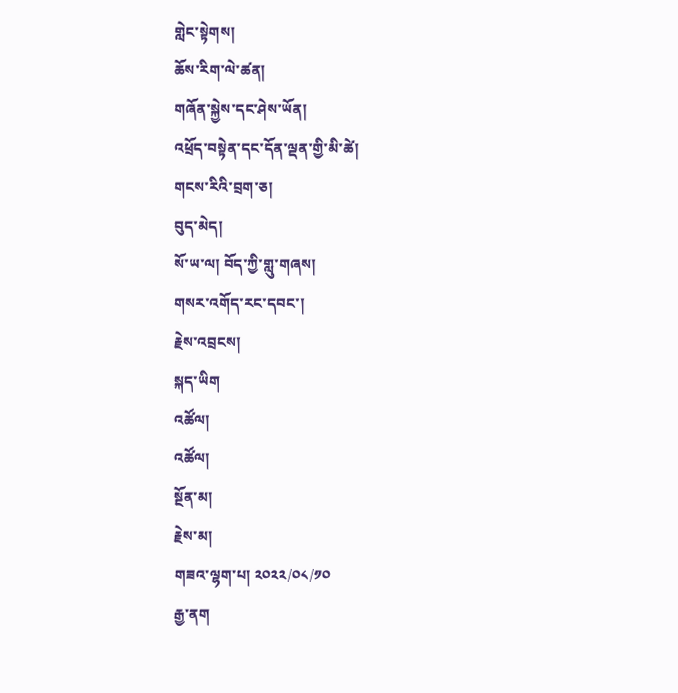གླེང་སྟེགས།
ཆོས་རིག་ལེ་ཚན།
གཞོན་སྐྱེས་དང་ཤེས་ཡོན།
འཕྲོད་བསྟེན་དང་དོན་ལྡན་གྱི་མི་ཚེ།
གངས་རིའི་བྲག་ཅ།
བུད་མེད།
སོ་ཡ་ལ། བོད་ཀྱི་གླུ་གཞས།
གསར་འགོད་རང་དབང་།
རྗེས་འབྲངས།
སྐད་ཡིག
འཚོལ།
འཚོལ།
སྔོན་མ།
རྗེས་མ།
གཟའ་ལྷག་པ། ༢༠༢༢/༠༨/༡༠
རྒྱ་ནག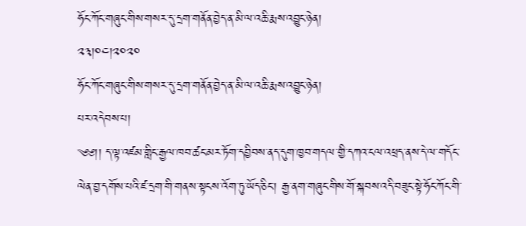ཧོང་ཀོང་གཞུང་གིས་གསར་དུ་དྲག་གནོན་བྱེད་ན་མི་ལ་འཆི་རྨས་འབྱུང་ཉེན།
༢༣།༠༤།༢༠༢༠
ཧོང་ཀོང་གཞུང་གིས་གསར་དུ་དྲག་གནོན་བྱེད་ན་མི་ལ་འཆི་རྨས་འབྱུང་ཉེན།
པར་འདེབས་པ།
༄༅།། ད་ལྟ་འཛམ་གླིང་རྒྱལ་ཁབ་ཚང་མར་ཏོག་དབྱིབས་ནད་དུག་ཁྱབ་གདལ་གྱི་དཀའ་ངལ་འཕྲད་ནས་དེ་ལ་གདོང་ལེན་བྱ་དགོས་པའི་ཛ་དྲག་གི་གནས་སྟངས་འོག་ཏུ་ཡོད་ཅིང་། རྒྱ་ནག་གཞུང་གིས་གོ་སྐབས་འདི་བཟུང་སྟེ་ཧོང་ཀོང་གི་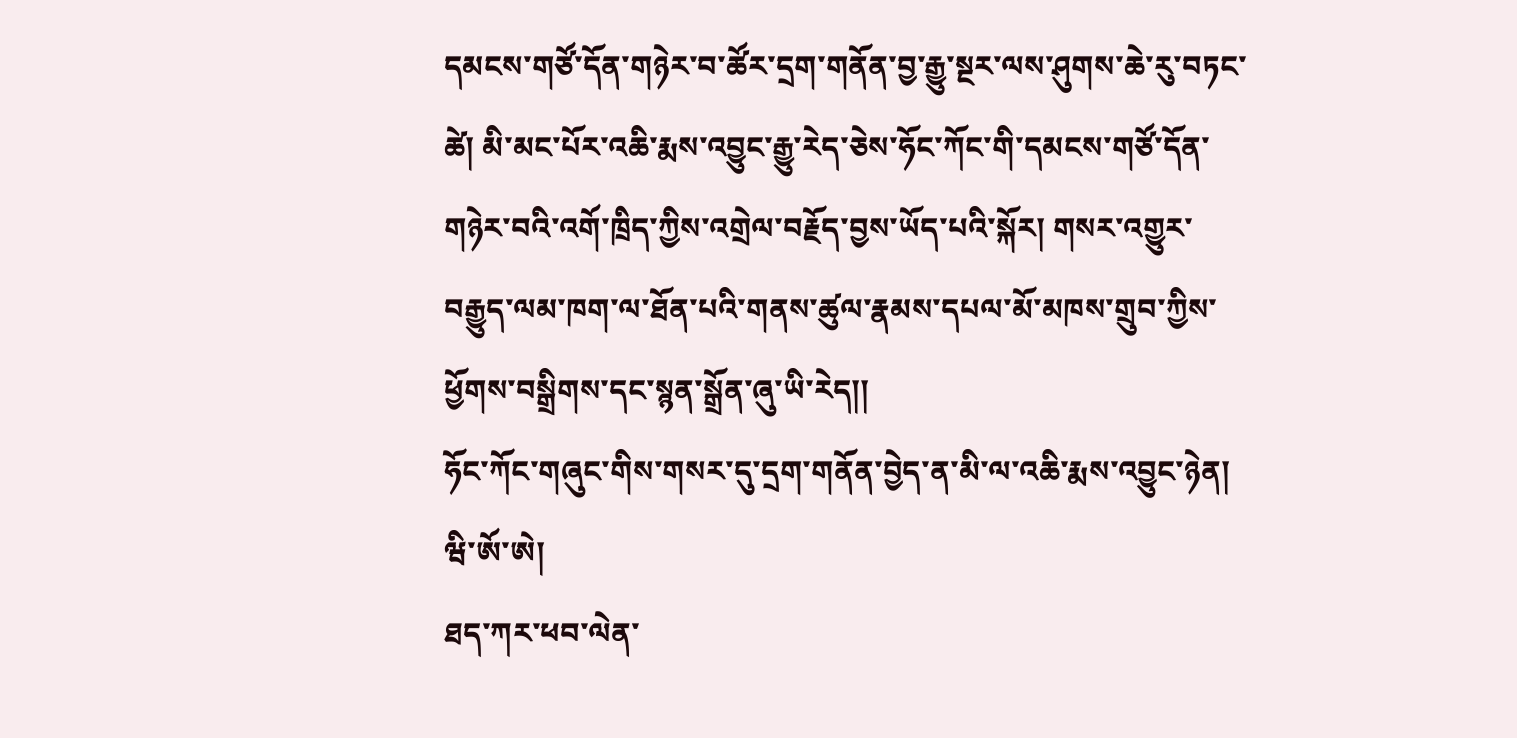དམངས་གཙོ་དོན་གཉེར་བ་ཚོར་དྲག་གནོན་བྱ་རྒྱུ་སྔར་ལས་ཤུགས་ཆེ་རུ་བཏང་ཚེ། མི་མང་པོར་འཆི་རྨས་འབྱུང་རྒྱུ་རེད་ཅེས་ཧོང་ཀོང་གི་དམངས་གཙོ་དོན་གཉེར་བའི་འགོ་ཁྲིད་ཀྱིས་འགྲེལ་བརྗོད་བྱས་ཡོད་པའི་སྐོར། གསར་འགྱུར་བརྒྱུད་ལམ་ཁག་ལ་ཐོན་པའི་གནས་ཚུལ་རྣམས་དཔལ་མོ་མཁས་གྲུབ་ཀྱིས་ཕྱོགས་བསྒྲིགས་དང་སྙན་སྒྲོན་ཞུ་ཡི་རེད།།
ཧོང་ཀོང་གཞུང་གིས་གསར་དུ་དྲག་གནོན་བྱེད་ན་མི་ལ་འཆི་རྨས་འབྱུང་ཉེན།
ཝི་ཨོ་ཨེ།
ཐད་ཀར་ཕབ་ལེན་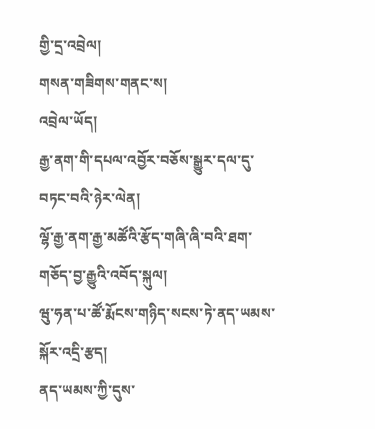གྱི་དྲ་འབྲེལ།
གསན་གཟིགས་གནང་ས།
འབྲེལ་ཡོད།
རྒྱ་ནག་གི་དཔལ་འབྱོར་བཅོས་སྒྱུར་དལ་དུ་བཏང་བའི་ཉེར་ལེན།
ལྷོ་རྒྱ་ནག་རྒྱ་མཚོའི་རྩོད་གཞི་ཞི་བའི་ཐག་གཅོད་བྱ་རྒྱུའི་འབོད་སྐུལ།
ཝུ་ཧན་པ་ཚོ་རྨོངས་གཉིད་སངས་ཏེ་ནད་ཡམས་སྐོར་འདྲི་རྩད།
ནད་ཡམས་ཀྱི་དུས་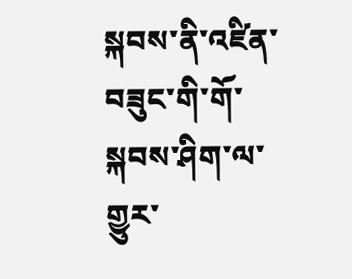སྐབས་ནི་འཛིན་བཟུང་གི་གོ་སྐབས་ཤིག་ལ་གྱུར་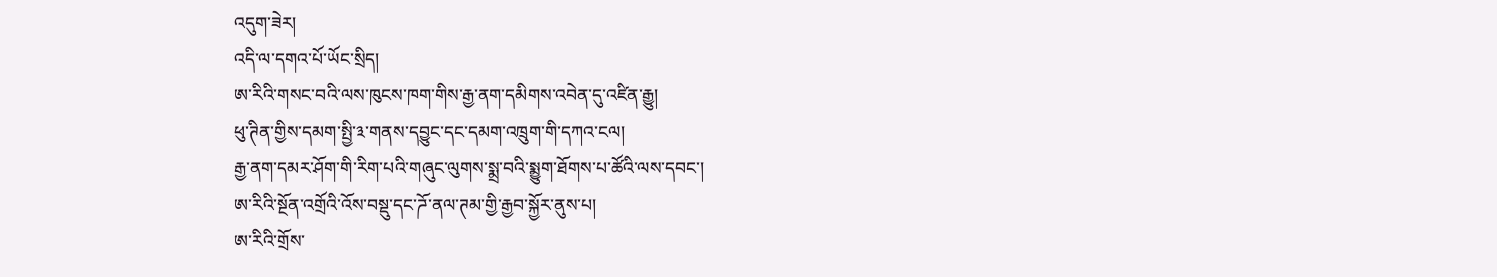འདུག་ཟེར།
འདི་ལ་དགའ་པོ་ཡོང་སྲིད།
ཨ་རིའི་གསང་བའི་ལས་ཁུངས་ཁག་གིས་རྒྱ་ནག་དམིགས་འབེན་དུ་འཛིན་རྒྱུ།
ཕུ་ཊིན་གྱིས་དམག་སྤྱི་༣་གནས་དབྱུང་དང་དམག་འཁྲུག་གི་དཀའ་ངལ།
རྒྱ་ནག་དམར་ཤོག་གི་རིག་པའི་གཞུང་ལུགས་སྨྲ་བའི་སྨྱུག་ཐོགས་པ་ཚོའི་ལས་དབང་།
ཨ་རིའི་སྔོན་འགྲོའི་འོས་བསྡུ་དང་ཌོ་ནལ་ཊམ་གྱི་རྒྱབ་སྐྱོར་ནུས་པ།
ཨ་རིའི་གྲོས་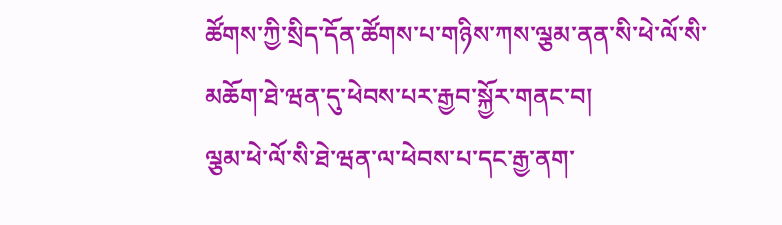ཚོགས་ཀྱི་སྲིད་དོན་ཚོགས་པ་གཉིས་ཀས་ལྕམ་ནན་སི་ཕེ་ལོ་སི་མཆོག་ཐེ་ཝན་དུ་ཕེབས་པར་རྒྱབ་སྐྱོར་གནང་བ།
ལྕམ་ཕེ་ལོ་སི་ཐེ་ཝན་ལ་ཕེབས་པ་དང་རྒྱ་ནག་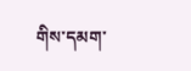གིས་དམག་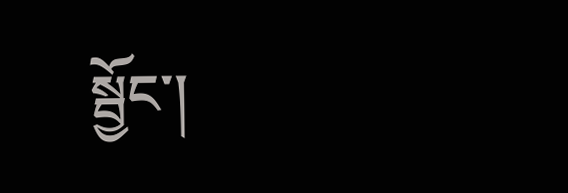སྦྱོང་།